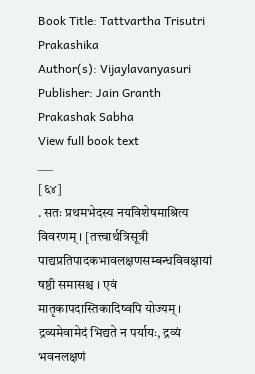Book Title: Tattvartha Trisutri Prakashika
Author(s): Vijaylavanyasuri
Publisher: Jain Granth Prakashak Sabha
View full book text
___
[६४]
. सतः प्रथमभेदस्य नयविशेषमाश्रित्य विवरणम् । [तत्त्वार्थत्रिसूत्री पाद्यप्रतिपादकभावलक्षणसम्बन्धविवक्षायां षष्ठी समासश्च । एवं मातृकापदास्तिकादिष्वपि योज्यम् । द्रव्यमेवामेदं भिद्यते न पर्यायः, द्रव्यं भवनलक्षणं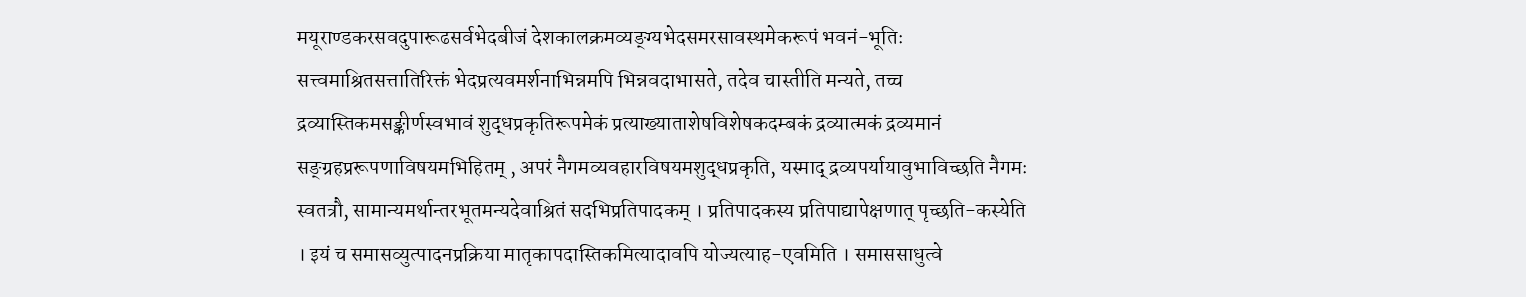मयूराण्डकरसवदुपारूढसर्वभेदबीजं देशकालक्रमव्यङ्ग्यभेदसमरसावस्थमेकरूपं भवनं-भूतिः सत्त्वमाश्रितसत्तातिरिक्तं भेदप्रत्यवमर्शनाभिन्नमपि भिन्नवदाभासते, तदेव चास्तीति मन्यते, तच्च द्रव्यास्तिकमसङ्कीर्णस्वभावं शुद्धप्रकृतिरूपमेकं प्रत्याख्याताशेषविशेषकदम्बकं द्रव्यात्मकं द्रव्यमानं सङ्ग्रहप्ररूपणाविषयमभिहितम् , अपरं नैगमव्यवहारविषयमशुद्धप्रकृति, यस्माद् द्रव्यपर्यायावुभाविच्छति नैगमः स्वतत्रौ, सामान्यमर्थान्तरभूतमन्यदेवाश्रितं सदभिप्रतिपादकम् । प्रतिपादकस्य प्रतिपाद्यापेक्षणात् पृच्छति-कस्येति । इयं च समासव्युत्पादनप्रक्रिया मातृकापदास्तिकमित्यादावपि योज्यत्याह-एवमिति । समाससाधुत्वे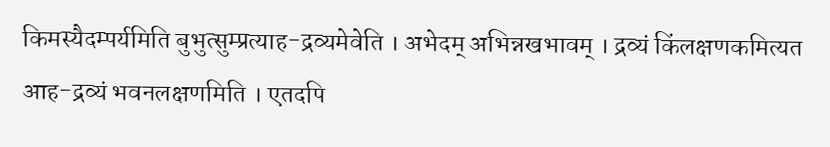किमस्यैदम्पर्यमिति बुभुत्सुम्प्रत्याह-द्रव्यमेवेति । अभेदम् अभिन्नखभावम् । द्रव्यं किंलक्षणकमित्यत आह-द्रव्यं भवनलक्षणमिति । एतदपि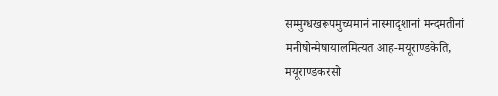सम्मुग्धखरूपमुच्यमानं नास्मादृशानां मन्दमतीनां मनीषोन्मेषायालमित्यत आह-मयूराण्डकेति, मयूराण्डकरसो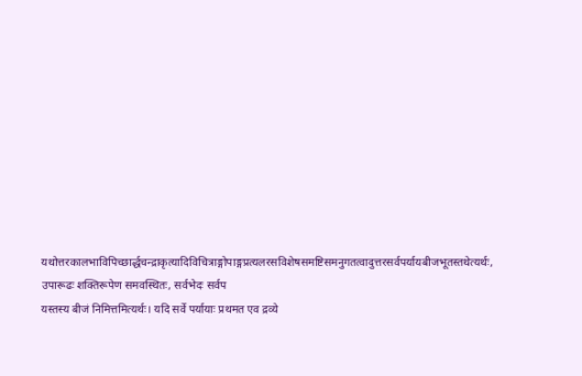यथोत्तरकालभाविपिच्छार्द्धचन्द्राकृत्यादिविचित्राङ्गोपाङ्गप्रत्यलरसविशेषसमष्टिसमनुगतत्वादुत्तरसर्वपर्यायबीजभूतस्तथेत्यर्थः, उपारूढः शक्तिरूपेण समवस्थितः, सर्वभेदः सर्वप
यस्तस्य बीजं निमित्तमित्यर्थः। यदि सर्वे पर्यायाः प्रथमत एव द्रव्ये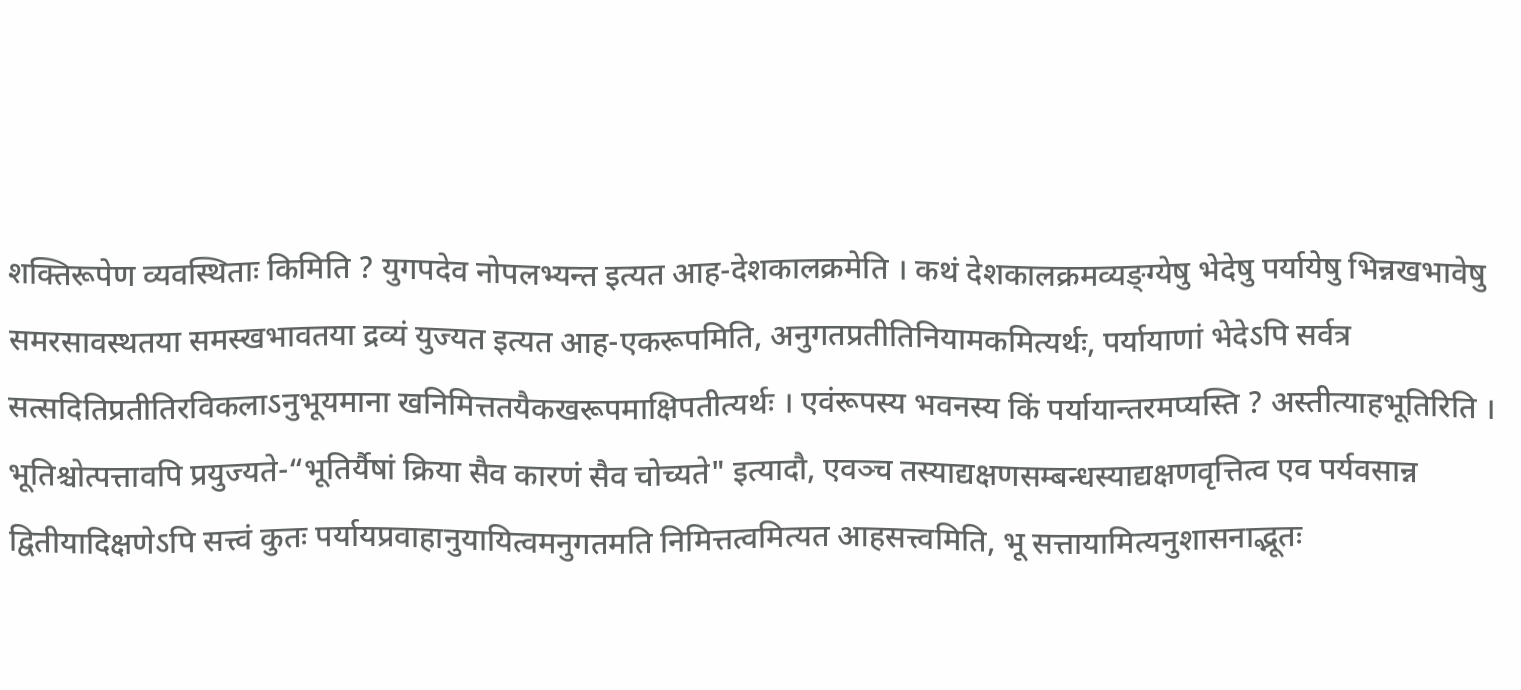शक्तिरूपेण व्यवस्थिताः किमिति ? युगपदेव नोपलभ्यन्त इत्यत आह-देशकालक्रमेति । कथं देशकालक्रमव्यङ्ग्येषु भेदेषु पर्यायेषु भिन्नखभावेषु समरसावस्थतया समस्खभावतया द्रव्यं युज्यत इत्यत आह-एकरूपमिति, अनुगतप्रतीतिनियामकमित्यर्थः, पर्यायाणां भेदेऽपि सर्वत्र सत्सदितिप्रतीतिरविकलाऽनुभूयमाना खनिमित्ततयैकखरूपमाक्षिपतीत्यर्थः । एवंरूपस्य भवनस्य किं पर्यायान्तरमप्यस्ति ? अस्तीत्याहभूतिरिति । भूतिश्चोत्पत्तावपि प्रयुज्यते-“भूतिर्यैषां क्रिया सैव कारणं सैव चोच्यते" इत्यादौ, एवञ्च तस्याद्यक्षणसम्बन्धस्याद्यक्षणवृत्तित्व एव पर्यवसान्न द्वितीयादिक्षणेऽपि सत्त्वं कुतः पर्यायप्रवाहानुयायित्वमनुगतमति निमित्तत्वमित्यत आहसत्त्वमिति, भू सत्तायामित्यनुशासनाद्भूतः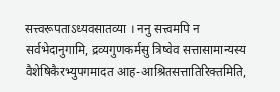सत्त्वरूपताऽध्यवसातव्या । ननु सत्त्वमपि न सर्वभेदानुगामि, द्रव्यगुणकर्मसु त्रिष्वेव सत्तासामान्यस्य वैशेषिकैरभ्युपगमादत आह-आश्रितसत्तातिरिक्तमिति,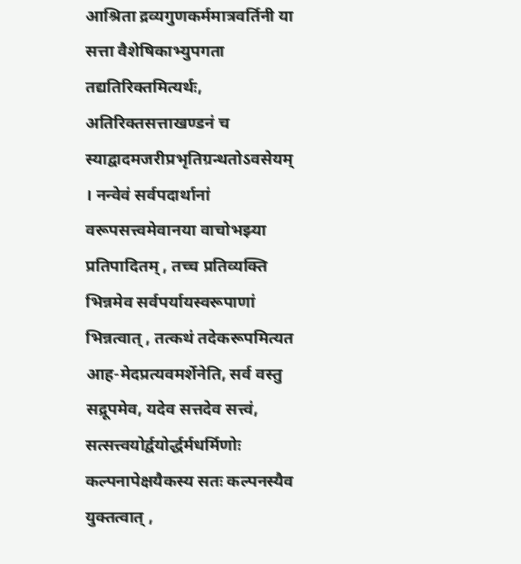आश्रिता द्रव्यगुणकर्ममात्रवर्तिनी या सत्ता वैशेषिकाभ्युपगता तद्यतिरिक्तमित्यर्थः, अतिरिक्तसत्ताखण्डनं च स्याद्वादमजरीप्रभृतिग्रन्थतोऽवसेयम् । नन्वेवं सर्वपदार्थानां वरूपसत्त्वमेवानया वाचोभझ्या प्रतिपादितम् , तच्च प्रतिव्यक्ति भिन्नमेव सर्वपर्यायस्वरूपाणां भिन्नत्वात् , तत्कथं तदेकरूपमित्यत आह-मेदप्रत्यवमर्शेनेति, सर्व वस्तु सद्रूपमेव, यदेव सत्तदेव सत्त्वं, सत्सत्त्वयोर्द्वयोर्द्धर्मधर्मिणोः कल्पनापेक्षयैकस्य सतः कल्पनस्यैव युक्तत्वात् ,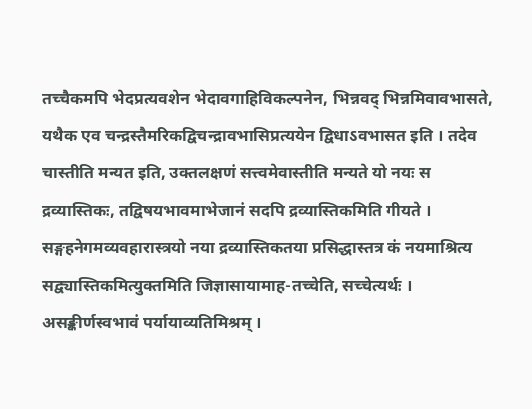तच्चैकमपि भेदप्रत्यवशेन भेदावगाहिविकल्पनेन, भिन्नवद् भिन्नमिवावभासते, यथैक एव चन्द्रस्तैमरिकद्विचन्द्रावभासिप्रत्ययेन द्विधाऽवभासत इति । तदेव चास्तीति मन्यत इति, उक्तलक्षणं सत्त्वमेवास्तीति मन्यते यो नयः स द्रव्यास्तिकः, तद्विषयभावमाभेजानं सदपि द्रव्यास्तिकमिति गीयते । सङ्गहनेगमव्यवहारास्त्रयो नया द्रव्यास्तिकतया प्रसिद्धास्तत्र कं नयमाश्रित्य सद्व्यास्तिकमित्युक्तमिति जिज्ञासायामाह-तच्चेति, सच्चेत्यर्थः । असङ्कीर्णस्वभावं पर्यायाव्यतिमिश्रम् ।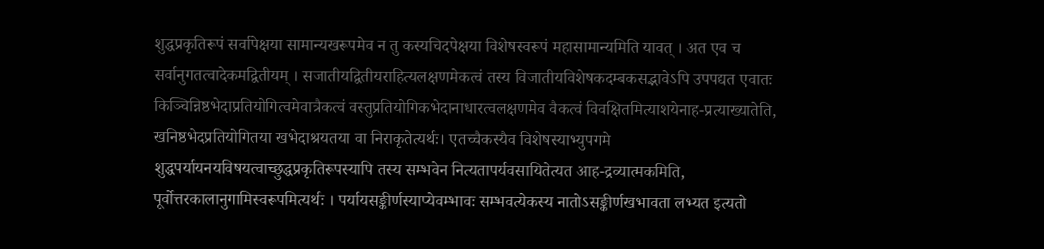शुद्धप्रकृतिरूपं सर्वापेक्षया सामान्यखरूपमेव न तु कस्यचिदपेक्षया विशेषस्वरूपं महासामान्यमिति यावत् । अत एव च सर्वानुगतत्वादेकमद्वितीयम् । सजातीयद्वितीयराहित्यलक्षणमेकत्वं तस्य विजातीयविशेषकदम्बकसद्भावेऽपि उपपद्यत एवातः किञ्चिन्निष्ठभेदाप्रतियोगित्वमेवात्रैकत्वं वस्तुप्रतियोगिकभेदानाधारत्वलक्षणमेव वैकत्वं विवक्षितमित्याशयेनाह-प्रत्याख्यातेति, खनिष्ठभेदप्रतियोगितया खभेदाश्रयतया वा निराकृतेत्यर्थः। एतच्चैकस्यैव विशेषस्याभ्युपगमे शुद्धपर्यायनयविषयत्वाच्छुद्धप्रकृतिरूपस्यापि तस्य सम्भवेन नित्यतापर्यवसायितेत्यत आह-द्रव्यात्मकमिति, पूर्वोत्तरकालानुगामिस्वरूपमित्यर्थः । पर्यायसङ्कीर्णस्याप्येवम्भावः सम्भवत्येकस्य नातोऽसङ्कीर्णखभावता लभ्यत इत्यतो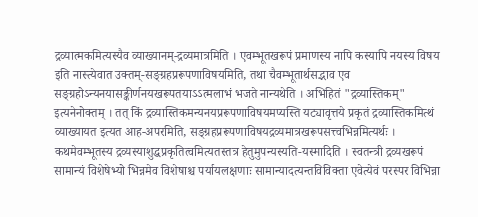द्रव्यात्मकमित्यस्यैव व्याख्यानम्-द्रव्यमात्रमिति । एवम्भूतखरूपं प्रमाणस्य नापि कस्यापि नयस्य विषय इति नास्त्येवात उक्तम्-सङ्ग्रहप्ररूपणाविषयमिति, तथा चैवम्भूतार्थसद्भाव एव सङ्ग्रहोऽन्यनयासङ्कीर्णनयखरूपतयाऽऽत्मलाभं भजते नान्यथेति । अभिहितं "द्रव्यास्तिकम्" इत्यनेनोक्तम् । तत् किं द्रव्यास्तिकमन्यनयप्ररूपणाविषयमप्यस्ति यट्यावृत्तये प्रकृतं द्रव्यास्तिकमित्थं व्याख्यायत इत्यत आह-अपरमिति, सङ्ग्रहप्ररूपणाविषयद्रव्यमात्रखरूपसत्त्वभिन्नमित्यर्थः । कथमेवम्भूतस्य द्रव्यस्याशुद्धप्रकृतित्वमित्यतस्तत्र हेतुमुपन्यस्यति-यस्मादिति । स्वतन्त्री द्रव्यखरूपं सामान्यं विशेषेभ्यो भिन्नमेव विशेषाश्च पर्यायलक्षणाः सामान्यादत्यन्तविविक्ता एवेत्येवं परस्पर विभिन्ना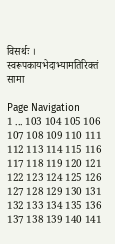विसर्थः । स्वरूपकायभेदाभ्यामतिरिक्तं सामा

Page Navigation
1 ... 103 104 105 106 107 108 109 110 111 112 113 114 115 116 117 118 119 120 121 122 123 124 125 126 127 128 129 130 131 132 133 134 135 136 137 138 139 140 141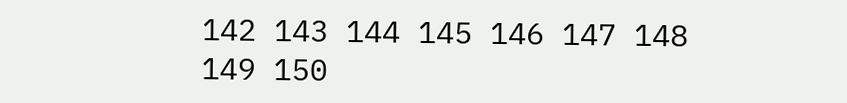142 143 144 145 146 147 148 149 150